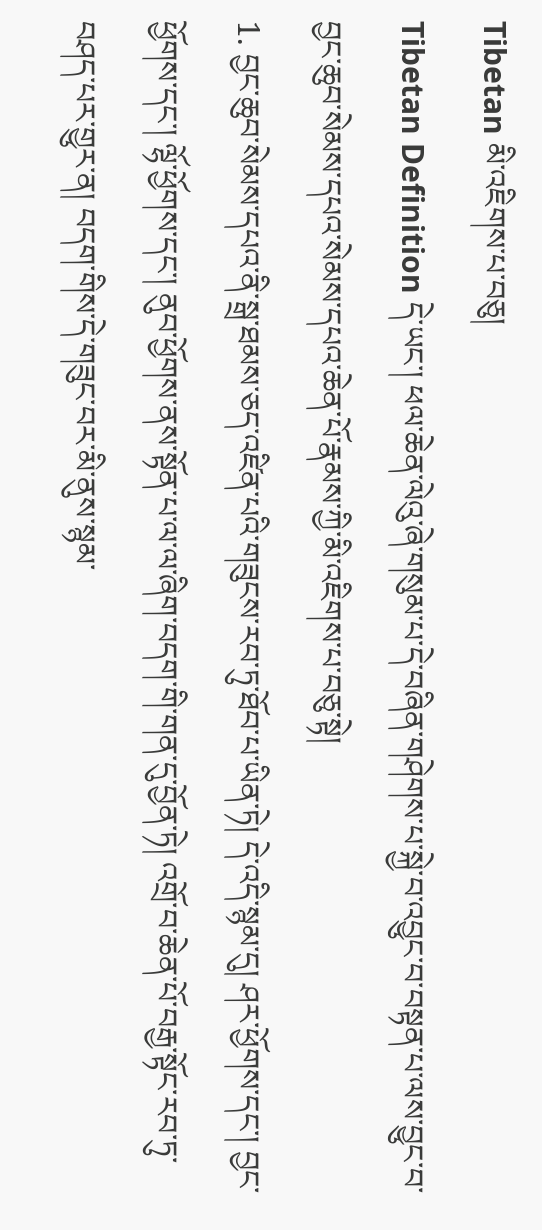Tibetan མི་འཇིགས་པ་བཅུ།
Tibetan Definition དེ་ཡང་། ཕལ་ཆེན་ལེའུ་ཞེ་གསུམ་པ་དེ་བཞིན་གཤེགས་པ་སྐྱེ་བ་འབྱུང་བ་བསྟན་པ་ལས་བྱུང་བ་བྱང་ཆུབ་སེམས་དཔའ་སེམས་དཔའ་ཆེན་པོ་རྣམས་ཀྱི་མི་འཇིགས་པ་བཅུ་སྟེ།
1. བྱང་ཆུབ་སེམས་དཔའ་ནི་སྒྲ་ཐམས་ཅད་འཛིན་པའི་གཟུངས་རབ་ཏུ་ཐོབ་པ་ཡིན་ཏེ། དེ་འདི་སྙམ་དུ། ཤར་ཕྱོགས་དང་། བྱང་ཕྱོགས་དང་། ལྷོ་ཕྱོགས་དང་། ནུབ་ཕྱོགས་ནས་སྟོན་པ་ལ་ལ་ཞིག་བདག་གི་གན་དུ་བྱོན་ཏེ། འགྲོ་བ་ཆེན་པོ་བརྒྱ་སྟོང་རབ་ཏུ་བཤད་པར་གྱུར་ན། བདག་གིས་དེ་གཟུང་བར་མི་ནུས་སྙམ་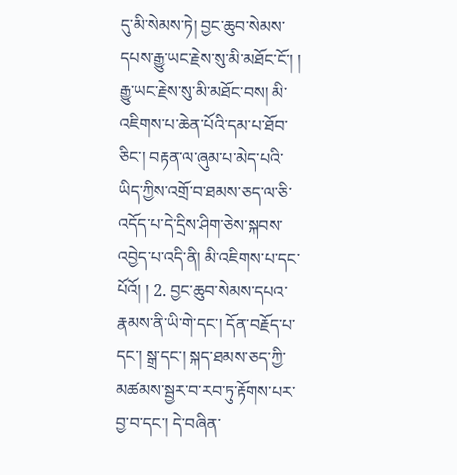དུ་མི་སེམས་ཏེ། བྱང་ཆུབ་སེམས་དཔས་རྒྱུ་ཡང་རྗེས་སུ་མི་མཐོང་ངོ་། ། རྒྱུ་ཡང་རྗེས་སུ་མི་མཐོང་བས། མི་འཇིགས་པ་ཆེན་པོའི་དམ་པ་ཐོབ་ཅིང་། བརྟན་ལ་ཞུམ་པ་མེད་པའི་ཡིད་ཀྱིས་འགྲོ་བ་ཐམས་ཅད་ལ་ཅི་འདོད་པ་དེ་དྲིས་ཤིག་ཅེས་སྐབས་འབྱེད་པ་འདི་ནི། མི་འཇིགས་པ་དང་པོའོ། ། 2. བྱང་ཆུབ་སེམས་དཔའ་རྣམས་ནི་ཡི་གེ་དང་། དོན་བརྗོད་པ་དང་། སྒྲ་དང་། སྐད་ཐམས་ཅད་ཀྱི་མཚམས་སྦྱར་བ་རབ་ཏུ་རྟོགས་པར་བྱ་བ་དང་། དེ་བཞིན་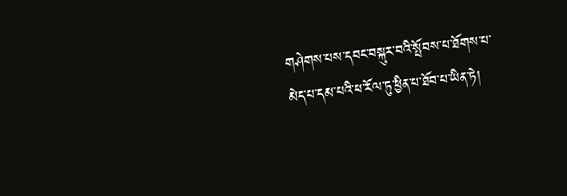གཤེགས་པས་དབང་བསྐུར་བའི་སྤོབས་པ་ཐོགས་པ་མེད་པ་དམ་པའི་ཕ་རོལ་ཏུ་ཕྱིན་པ་ཐོབ་པ་ཡིན་ཏེ།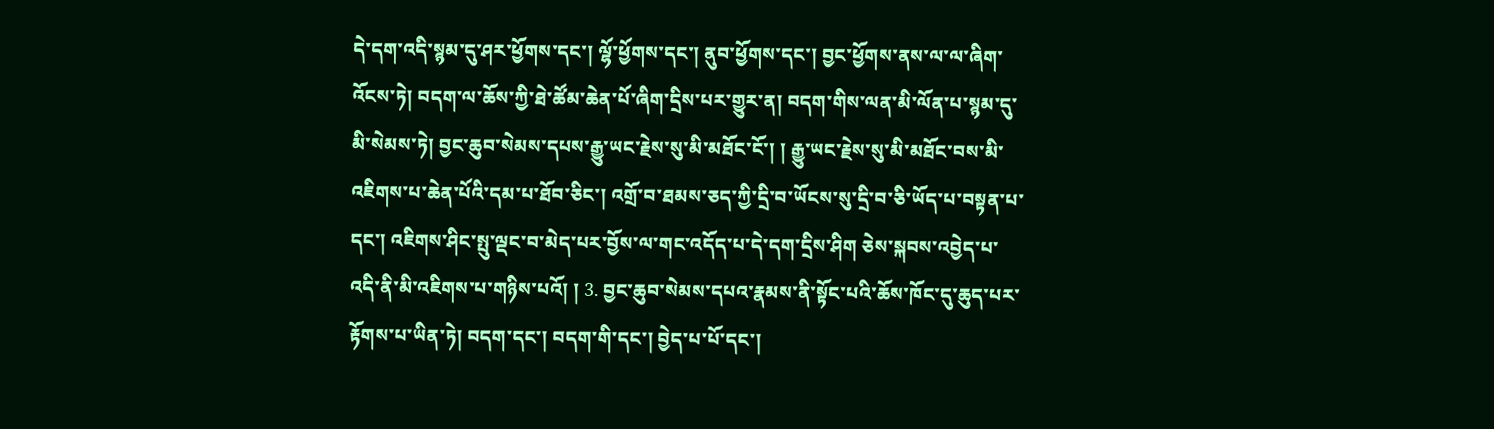དེ་དག་འདི་སྙམ་དུ་ཤར་ཕྱོགས་དང་། ལྷོ་ཕྱོགས་དང་། ནུབ་ཕྱོགས་དང་། བྱང་ཕྱོགས་ནས་ལ་ལ་ཞིག་འོངས་ཏེ། བདག་ལ་ཆོས་ཀྱི་ཐེ་ཚོམ་ཆེན་པོ་ཞིག་དྲིས་པར་གྱུར་ན། བདག་གིས་ལན་མི་ལོན་པ་སྙམ་དུ་མི་སེམས་ཏེ། བྱང་ཆུབ་སེམས་དཔས་རྒྱུ་ཡང་རྗེས་སུ་མི་མཐོང་ངོ་། ། རྒྱུ་ཡང་རྗེས་སུ་མི་མཐོང་བས་མི་འཇིགས་པ་ཆེན་པོའི་དམ་པ་ཐོབ་ཅིང་། འགྲོ་བ་ཐམས་ཅད་ཀྱི་དྲི་བ་ཡོངས་སུ་དྲི་བ་ཅི་ཡོད་པ་བསྟན་པ་དང་། འཇིགས་ཤིང་སྤུ་ལྡང་བ་མེད་པར་བྱོས་ལ་གང་འདོད་པ་དེ་དག་དྲིས་ཤིག ཅེས་སྐབས་འབྱེད་པ་འདི་ནི་མི་འཇིགས་པ་གཉིས་པའོ། ། 3. བྱང་ཆུབ་སེམས་དཔའ་རྣམས་ནི་སྟོང་པའི་ཆོས་ཁོང་དུ་ཆུད་པར་རྟོགས་པ་ཡིན་ཏེ། བདག་དང་། བདག་གི་དང་། བྱེད་པ་པོ་དང་།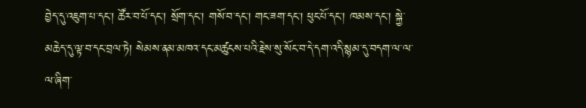བྱེད་དུ་འཇུག་པ་དང་། ཚོར་བ་པོ་དང་། སྲོག་དང་། གསོ་བ་དང་། གང་ཟག་དང་། ཕུང་པོ་དང་། ཁམས་དང་། སྐྱེ་མཆེད་དུ་ལྟ་བ་དང་བྲལ་ཏེ། སེམས་ནམ་མཁའ་དང་མཚུངས་པའི་རྗེས་སུ་སོང་བ་དེ་དག་འདི་སྙམ་དུ་བདག་ལ་ལ་ལ་ཞིག་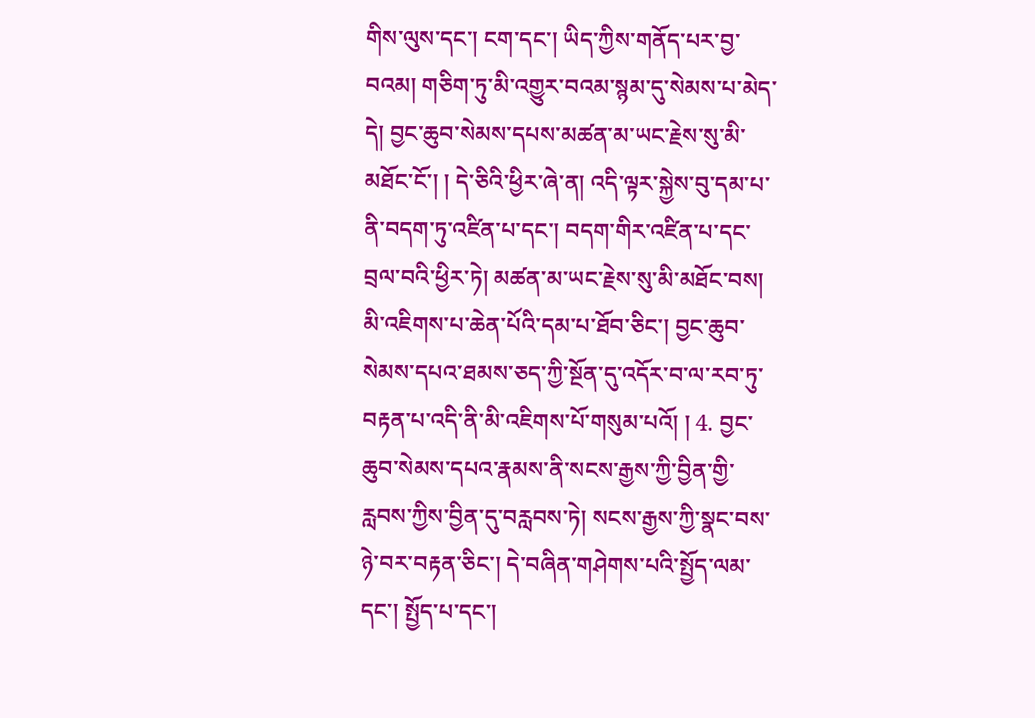གིས་ལུས་དང་། ངག་དང་། ཡིད་ཀྱིས་གནོད་པར་བྱ་བའམ། གཅིག་ཏུ་མི་འགྱུར་བའམ་སྙམ་དུ་སེམས་པ་མེད་དེ། བྱང་ཆུབ་སེམས་དཔས་མཚན་མ་ཡང་རྗེས་སུ་མི་མཐོང་ངོ་། ། དེ་ཅིའི་ཕྱིར་ཞེ་ན། འདི་ལྟར་སྐྱེས་བུ་དམ་པ་ནི་བདག་ཏུ་འཛིན་པ་དང་། བདག་གིར་འཛིན་པ་དང་བྲལ་བའི་ཕྱིར་ཏེ། མཚན་མ་ཡང་རྗེས་སུ་མི་མཐོང་བས། མི་འཇིགས་པ་ཆེན་པོའི་དམ་པ་ཐོབ་ཅིང་། བྱང་ཆུབ་སེམས་དཔའ་ཐམས་ཅད་ཀྱི་སྔོན་དུ་འདོར་བ་ལ་རབ་ཏུ་བརྟན་པ་འདི་ནི་མི་འཇིགས་པོ་གསུམ་པའོ། ། 4. བྱང་ཆུབ་སེམས་དཔའ་རྣམས་ནི་སངས་རྒྱས་ཀྱི་བྱིན་གྱི་རླབས་ཀྱིས་བྱིན་དུ་བརླབས་ཏེ། སངས་རྒྱས་ཀྱི་སྣང་བས་ཉེ་བར་བརྟན་ཅིང་། དེ་བཞིན་གཤེགས་པའི་སྤྱོད་ལམ་དང་། སྤྱོད་པ་དང་།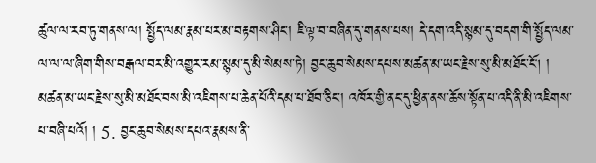ཚུལ་ལ་རབ་ཏུ་གནས་ལ། སྤྱོད་ལམ་རྣམ་པར་མ་བརྟགས་ཤིང་། ཇི་ལྟ་བ་བཞིན་དུ་གནས་པས། དེ་དག་འདི་སྙམ་དུ་བདག་གི་སྤྱོད་ལམ་ལ་ལ་ལ་ཞིག་གིས་བརྒལ་བར་མི་འགྱུར་རམ་སྙམ་དུ་མི་སེམས་ཏེ། བྱང་ཆུབ་སེམས་དཔས་མཚན་མ་ཡང་རྗེས་སུ་མི་མཐོང་ངོ། ། མཚན་མ་ཡང་རྗེས་སུ་མི་མཐོང་བས་མི་འཇིགས་པ་ཆེན་པོའི་དམ་པ་ཐོབ་ཅིང་། འཁོར་གྱི་ནང་དུ་ཕྱིན་ནས་ཆོས་སྟོན་པ་འདི་ནི་མི་འཇིགས་པ་བཞི་པའོ། ། 5. བྱང་ཆུབ་སེམས་དཔའ་རྣམས་ནི་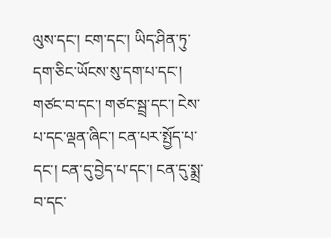ལུས་དང་། ངག་དང་། ཡིད་ཤིན་ཏུ་དག་ཅིང་ཡོངས་སུ་དག་པ་དང་། གཙང་བ་དང་། གཙང་སྦྲ་དང་། ངེས་པ་དང་ལྡན་ཞིང་། ངན་པར་སྤྱོད་པ་དང་། ངན་དུ་བྱེད་པ་དང་། ངན་དུ་སྨྲ་བ་དང་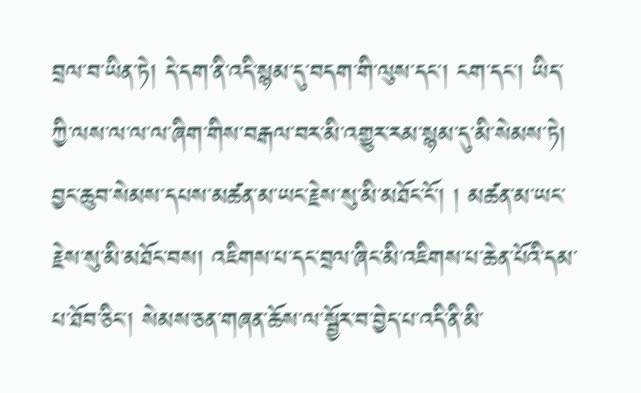བྲལ་བ་ཡིན་ཏེ། དེ་དག་ནི་འདི་སྙམ་དུ་བདག་གི་ལུས་དང་། ངག་དང་། ཡིད་ཀྱི་ལས་ལ་ལ་ལ་ཞིག་གིས་བརྒལ་བར་མི་འགྱུར་རམ་སྙམ་དུ་མི་སེམས་ཏེ། བྱང་ཆུབ་སེམས་དཔས་མཚན་མ་ཡང་རྗེས་སུ་མི་མཐོང་ངོ་། ། མཚན་མ་ཡང་རྗེས་སུ་མི་མཐོང་བས། འཇིགས་པ་དང་བྲལ་ཞིང་མི་འཇིགས་པ་ཆེན་པོའི་དམ་པ་ཐོབ་ཅིང་། སེམས་ཅན་གཞན་ཆོས་ལ་སྦྱོར་བ་བྱེད་པ་འདི་ནི་མི་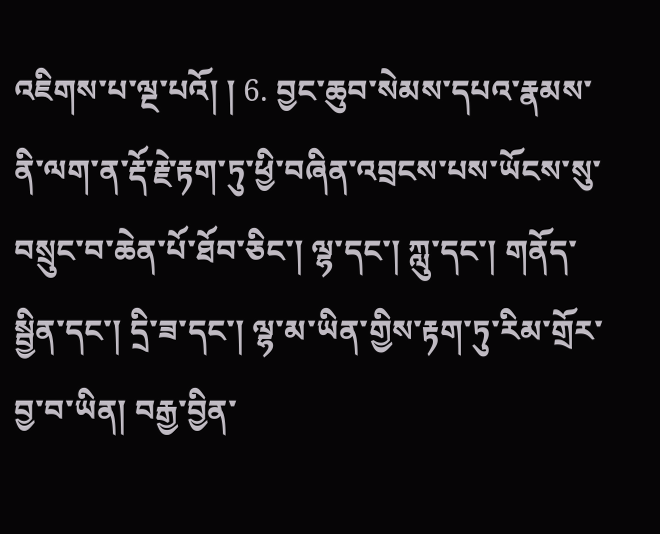འཇིགས་པ་ལྔ་པའོ། ། 6. བྱང་ཆུབ་སེམས་དཔའ་རྣམས་ནི་ལག་ན་རྡོ་རྗེ་རྟག་ཏུ་ཕྱི་བཞིན་འབྲངས་པས་ཡོངས་སུ་བསྲུང་བ་ཆེན་པོ་ཐོབ་ཅིང་། ལྷ་དང་། ཀླུ་དང་། གནོད་སྦྱིན་དང་། དྲི་ཟ་དང་། ལྷ་མ་ཡིན་གྱིས་རྟག་ཏུ་རིམ་གྲོར་བྱ་བ་ཡིན། བརྒྱ་བྱིན་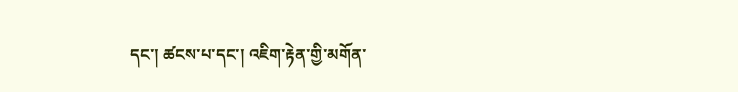དང་། ཚངས་པ་དང་། འཇིག་རྟེན་གྱི་མགོན་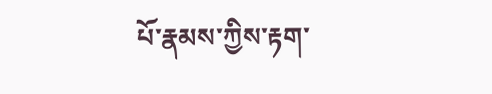པོ་རྣམས་ཀྱིས་རྟག་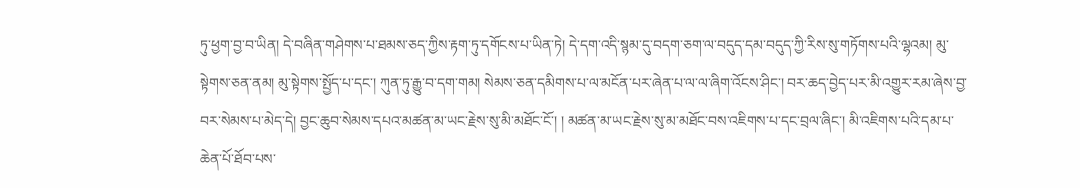ཏུ་ཕྱག་བྱ་བ་ཡིན། དེ་བཞིན་གཤེགས་པ་ཐམས་ཅད་ཀྱིས་རྟག་ཏུ་དགོངས་པ་ཡིན་ཏེ། དེ་དག་འདི་སྙམ་དུ་བདག་ཅག་ལ་བདུད་དམ་བདུད་ཀྱི་རིས་སུ་གཏོགས་པའི་ལྷའམ། མུ་སྟེགས་ཅན་ནམ། མུ་སྟེགས་སྤྱོད་པ་དང་། ཀུན་ཏུ་རྒྱུ་བ་དག་གམ། སེམས་ཅན་དམིགས་པ་ལ་མངོན་པར་ཞེན་པ་ལ་ལ་ཞིག་འོངས་ཤིང་། བར་ཆད་བྱེད་པར་མི་འགྱུར་རམ་ཞེས་བྱ་བར་སེམས་པ་མེད་དེ། བྱང་ཆུབ་སེམས་དཔའ་མཚན་མ་ཡང་རྗེས་སུ་མི་མཐོང་ངོ་། ། མཚན་མ་ཡང་རྗེས་སུ་མ་མཐོང་བས་འཇིགས་པ་དང་བྲལ་ཞིང་། མི་འཇིགས་པའི་དམ་པ་ཆེན་པོ་ཐོབ་པས་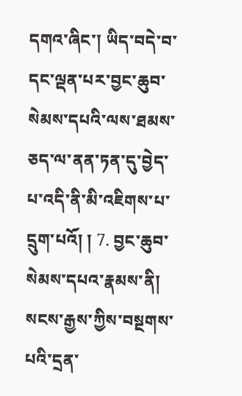དགའ་ཞིང་། ཡིད་བདེ་བ་དང་ལྡན་པར་བྱང་ཆུབ་སེམས་དཔའི་ལས་ཐམས་ཅད་ལ་ནན་ཏན་དུ་བྱེད་པ་འདི་ནི་མི་འཇིགས་པ་དྲུག་པའོ། ། 7. བྱང་ཆུབ་སེམས་དཔའ་རྣམས་ནི། སངས་རྒྱས་ཀྱིས་བསྔགས་པའི་དྲན་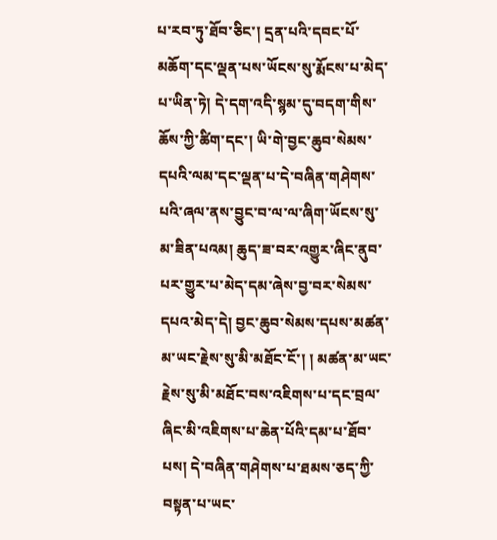པ་རབ་ཏུ་ཐོབ་ཅིང་། དྲན་པའི་དབང་པོ་མཆོག་དང་ལྡན་པས་ཡོངས་སུ་རྨོངས་པ་མེད་པ་ཡིན་ཏེ། དེ་དག་འདི་སྙམ་དུ་བདག་གིས་ཆོས་ཀྱི་ཚིག་དང་། ཡི་གེ་བྱང་ཆུབ་སེམས་དཔའི་ལམ་དང་ལྡན་པ་དེ་བཞིན་གཤེགས་པའི་ཞལ་ནས་བྱུང་བ་ལ་ལ་ཞིག་ཡོངས་སུ་མ་ཟིན་པའམ། ཆུད་ཟ་བར་འགྱུར་ཞིང་ནུབ་པར་གྱུར་པ་མེད་དམ་ཞེས་བྱ་བར་སེམས་དཔའ་མེད་དེ། བྱང་ཆུབ་སེམས་དཔས་མཚན་མ་ཡང་རྗེས་སུ་མི་མཐོང་ངོ་། ། མཚན་མ་ཡང་རྗེས་སུ་མི་མཐོང་བས་འཇིགས་པ་དང་བྲལ་ཞིང་མི་འཇིགས་པ་ཆེན་པོའི་དམ་པ་ཐོབ་པས། དེ་བཞིན་གཤེགས་པ་ཐམས་ཅད་ཀྱི་བསྟན་པ་ཡང་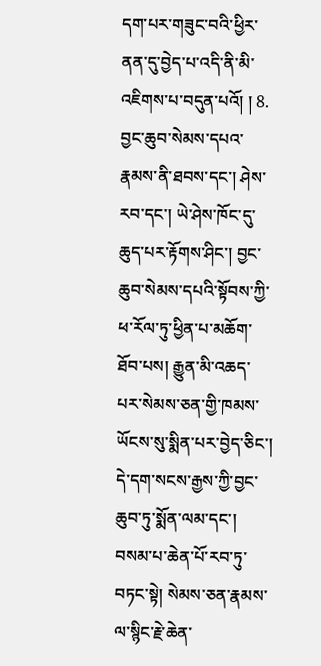དག་པར་གཟུང་བའི་ཕྱིར་ནན་དུ་བྱེད་པ་འདི་ནི་མི་འཇིགས་པ་བདུན་པའོ། ། 8. བྱང་ཆུབ་སེམས་དཔའ་རྣམས་ནི་ཐབས་དང་། ཤེས་རབ་དང་། ཡེ་ཤེས་ཁོང་དུ་ཆུད་པར་རྟོགས་ཤིང་། བྱང་ཆུབ་སེམས་དཔའི་སྟོབས་ཀྱི་ཕ་རོལ་ཏུ་ཕྱིན་པ་མཆོག་ཐོབ་པས། རྒྱུན་མི་འཆད་པར་སེམས་ཅན་གྱི་ཁམས་ཡོངས་སུ་སྨིན་པར་བྱེད་ཅིང་། དེ་དག་སངས་རྒྱས་ཀྱི་བྱང་ཆུབ་ཏུ་སྨོན་ལམ་དང་། བསམ་པ་ཆེན་པོ་རབ་ཏུ་བཏང་སྟེ། སེམས་ཅན་རྣམས་ལ་སྙིང་རྗེ་ཆེན་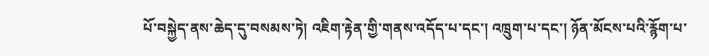པོ་བསྐྱེད་ནས་ཆེད་དུ་བསམས་ཏེ། འཇིག་རྟེན་གྱི་གནས་འདོད་པ་དང་། འཁྲུག་པ་དང་། ཉོན་མོངས་པའི་རྙོག་པ་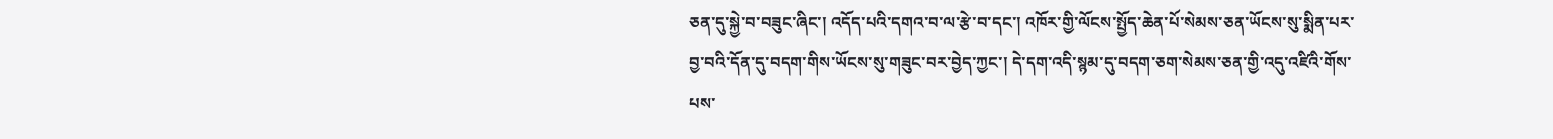ཅན་དུ་སྐྱེ་བ་བཟུང་ཞིང་། འདོད་པའི་དགའ་བ་ལ་རྩེ་བ་དང་། འཁོར་གྱི་ལོངས་སྤྱོད་ཆེན་པོ་སེམས་ཅན་ཡོངས་སུ་སྨིན་པར་བྱ་བའི་དོན་དུ་བདག་གིས་ཡོངས་སུ་གཟུང་བར་བྱེད་ཀྱང་། དེ་དག་འདི་སྙམ་དུ་བདག་ཅག་སེམས་ཅན་གྱི་འདུ་འཛིའི་གོས་པས་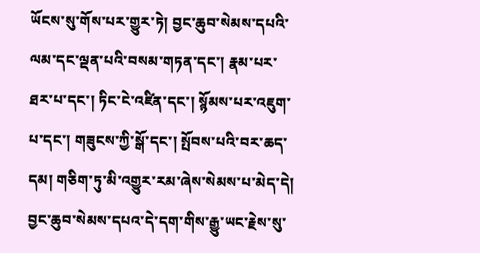ཡོངས་སུ་གོས་པར་གྱུར་ཏེ། བྱང་ཆུབ་སེམས་དཔའི་ལམ་དང་ལྡན་པའི་བསམ་གཏན་དང་། རྣམ་པར་ཐར་པ་དང་། ཏིང་ངེ་འཛིན་དང་། སྙོམས་པར་འཇུག་པ་དང་། གཟུངས་ཀྱི་སྒོ་དང་། སྤོབས་པའི་བར་ཆད་དམ། གཅིག་ཏུ་མི་འགྱུར་རམ་ཞེས་སེམས་པ་མེད་དེ། བྱང་ཆུབ་སེམས་དཔའ་དེ་དག་གིས་རྒྱུ་ཡང་རྗེས་སུ་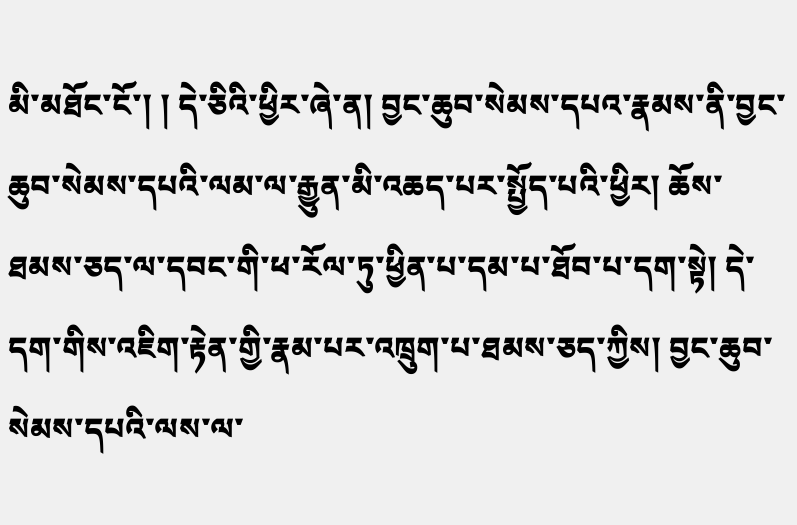མི་མཐོང་ངོ་། ། དེ་ཅིའི་ཕྱིར་ཞེ་ན། བྱང་ཆུབ་སེམས་དཔའ་རྣམས་ནི་བྱང་ཆུབ་སེམས་དཔའི་ལམ་ལ་རྒྱུན་མི་འཆད་པར་སྤྱོད་པའི་ཕྱིར། ཆོས་ཐམས་ཅད་ལ་དབང་གི་ཕ་རོལ་ཏུ་ཕྱིན་པ་དམ་པ་ཐོབ་པ་དག་སྟེ། དེ་དག་གིས་འཇིག་རྟེན་གྱི་རྣམ་པར་འཁྲུག་པ་ཐམས་ཅད་ཀྱིས། བྱང་ཆུབ་སེམས་དཔའི་ལས་ལ་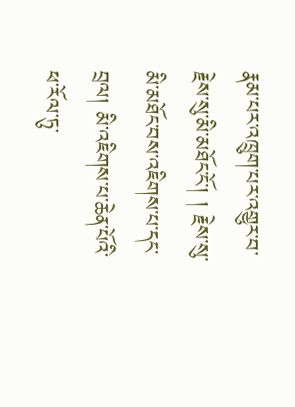རྣམ་པར་འཁྲུག་པར་འགྱུར་བ་རྗེས་སུ་མི་མཐོང་ངོ་། ། རྗེས་སུ་མི་མཐོང་བས་འཇིགས་པ་དང་བྲལ། མི་འཇིགས་པ་ཆེན་པོའི་ཕ་རོལ་ཏུ་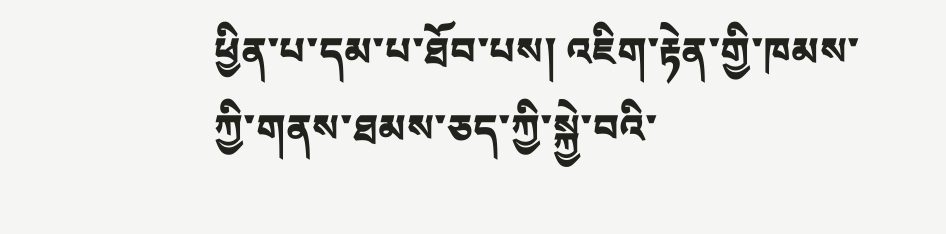ཕྱིན་པ་དམ་པ་ཐོབ་པས། འཇིག་རྟེན་གྱི་ཁམས་ཀྱི་གནས་ཐམས་ཅད་ཀྱི་སྐྱེ་བའི་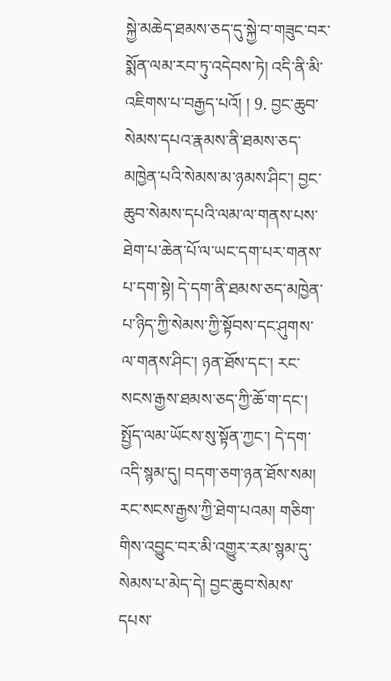སྐྱེ་མཆེད་ཐམས་ཅད་དུ་སྐྱེ་བ་གཟུང་བར་སྨོན་ལམ་རབ་ཏུ་འདེབས་ཏེ། འདི་ནི་མི་འཇིགས་པ་བརྒྱད་པའོ། ། 9. བྱང་ཆུབ་སེམས་དཔའ་རྣམས་ནི་ཐམས་ཅད་མཁྱེན་པའི་སེམས་མ་ཉམས་ཤིང་། བྱང་ཆུབ་སེམས་དཔའི་ལམ་ལ་གནས་པས་ཐེག་པ་ཆེན་པོ་ལ་ཡང་དག་པར་གནས་པ་དག་སྟེ། དེ་དག་ནི་ཐམས་ཅད་མཁྱེན་པ་ཉིད་ཀྱི་སེམས་ཀྱི་སྟོབས་དང་ཤུགས་ལ་གནས་ཤིང་། ཉན་ཐོས་དང་། རང་སངས་རྒྱས་ཐམས་ཅད་ཀྱི་ཆོ་ག་དང་། སྤྱོད་ལམ་ཡོངས་སུ་སྟོན་ཀྱང་། དེ་དག་འདི་སྙམ་དུ། བདག་ཅག་ཉན་ཐོས་སམ། རང་སངས་རྒྱས་ཀྱི་ཐེག་པའམ། གཅིག་གིས་འབྱུང་བར་མི་འགྱུར་རམ་སྙམ་དུ་སེམས་པ་མེད་དེ། བྱང་ཆུབ་སེམས་དཔས་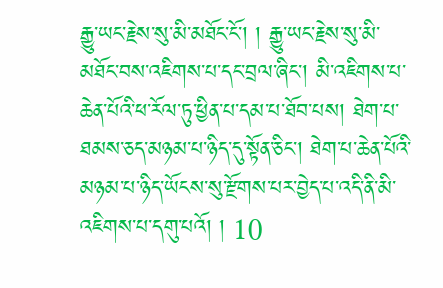རྒྱུ་ཡང་རྗེས་སུ་མི་མཐོང་ངོ་། ། རྒྱུ་ཡང་རྗེས་སུ་མི་མཐོང་བས་འཇིགས་པ་དང་བྲལ་ཞིང་། མི་འཇིགས་པ་ཆེན་པོའི་ཕ་རོལ་ཏུ་ཕྱིན་པ་དམ་པ་ཐོབ་པས། ཐེག་པ་ཐམས་ཅད་མཉམ་པ་ཉིད་དུ་སྟོན་ཅིང་། ཐེག་པ་ཆེན་པོའི་མཉམ་པ་ཉིད་ཡོངས་སུ་རྫོགས་པར་བྱེད་པ་འདི་ནི་མི་འཇིགས་པ་དགུ་པའོ། ། 10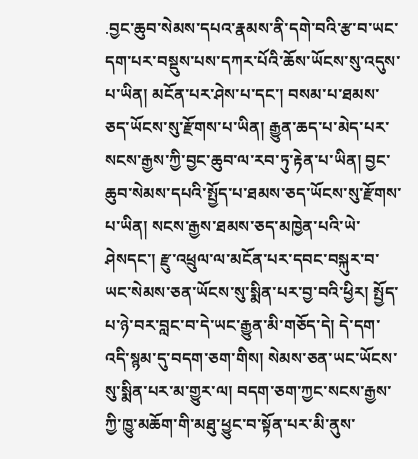.བྱང་ཆུབ་སེམས་དཔའ་རྣམས་ནི་དགེ་བའི་རྩ་བ་ཡང་དག་པར་བསྡུས་པས་དཀར་པོའི་ཆོས་ཡོངས་སུ་འདུས་པ་ཡིན། མངོན་པར་ཤེས་པ་དང་། བསམ་པ་ཐམས་ཅད་ཡོངས་སུ་རྫོགས་པ་ཡིན། རྒྱུན་ཆད་པ་མེད་པར་སངས་རྒྱས་ཀྱི་བྱང་ཆུབ་ལ་རབ་ཏུ་རྟེན་པ་ཡིན། བྱང་ཆུབ་སེམས་དཔའི་སྤྱོད་པ་ཐམས་ཅད་ཡོངས་སུ་རྫོགས་པ་ཡིན། སངས་རྒྱས་ཐམས་ཅད་མཁྱེན་པའི་ཡེ་ཤེསདང་། རྫུ་འཕྲུལ་ལ་མངོན་པར་དབང་བསྐུར་བ་ཡང་སེམས་ཅན་ཡོངས་སུ་སྨིན་པར་བྱ་བའི་ཕྱིར། སྤྱོད་པ་ཉེ་བར་བླང་བ་དེ་ཡང་རྒྱུན་མི་གཅོད་དེ། དེ་དག་འདི་སྙམ་དུ་བདག་ཅག་གིས། སེམས་ཅན་ཡང་ཡོངས་སུ་སྨིན་པར་མ་གྱུར་ལ། བདག་ཅག་ཀྱང་སངས་རྒྱས་ཀྱི་ཁྱུ་མཆོག་གི་མཐུ་ཕྱུང་བ་སྟོན་པར་མི་ནུས་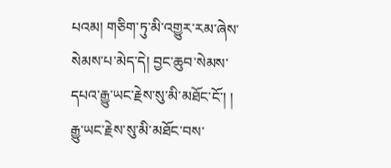པའམ། གཅིག་ཏུ་མི་འགྱུར་རམ་ཞེས་སེམས་པ་མེད་དེ། བྱང་ཆུབ་སེམས་དཔའ་རྒྱུ་ཡང་རྗེས་སུ་མི་མཐོང་ངོ་། ། རྒྱུ་ཡང་རྗེས་སུ་མི་མཐོང་བས་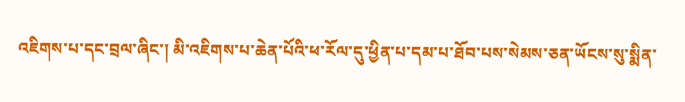འཇིགས་པ་དང་བྲལ་ཞིང་། མི་འཇིགས་པ་ཆེན་པོའི་ཕ་རོལ་དུ་ཕྱིན་པ་དམ་པ་ཐོབ་པས་སེམས་ཅན་ཡོངས་སུ་སྨིན་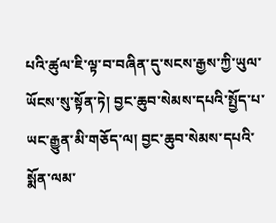པའི་ཚུལ་ཇི་ལྟ་བ་བཞིན་དུ་སངས་རྒྱས་ཀྱི་ཡུལ་ཡོངས་སུ་སྟོན་ཏེ། བྱང་ཆུབ་སེམས་དཔའི་སྤྱོད་པ་ཡང་རྒྱུན་མི་གཅོད་ལ། བྱང་ཆུབ་སེམས་དཔའི་སྨོན་ལམ་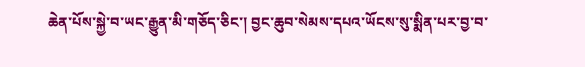ཆེན་པོས་སྐྱེ་བ་ཡང་རྒྱུན་མི་གཅོད་ཅིང་། བྱང་ཆུབ་སེམས་དཔའ་ཡོངས་སུ་སྨིན་པར་བྱ་བ་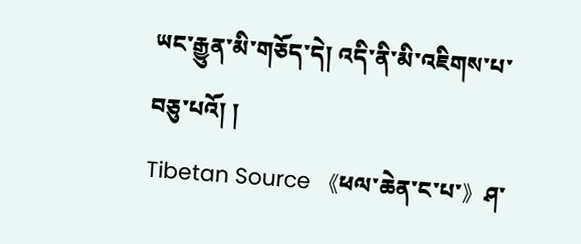ཡང་རྒྱུན་མི་གཅོད་དེ། འདི་ནི་མི་འཇིགས་པ་བཅུ་པའོ། །
Tibetan Source 《ཕལ་ཆེན་ང་པ་》ཤ་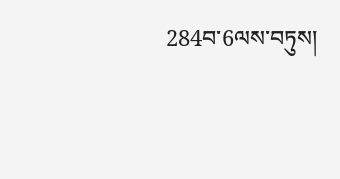284བ་6ལས་བཏུས།